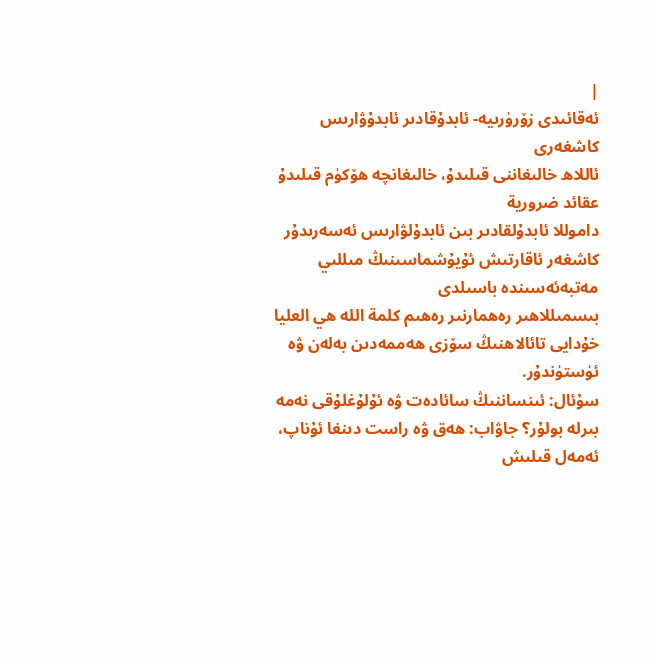|
ئەقائىدى زۆرۈرىيە- ئابدۇقادىر ئابدۇۋارىس كاشغەرى
ئاللاھ خالىغاننى قىلىدۇ، خالىغانچە ھۆكۈم قىلىدۇ
عقائد ضرورية
داموللا ئابدۇلقادىر بىن ئابدۇلۋارىس ئەسەرىدۇر
كاشغەر ئاقارتىش ئۇيۇشماسىنىڭ مىللىي مەتبەئەسىندە باسىلدى
بىسمىللاھىر رەھمارنىر رەھىم كلمة الله هي العليا خۇدايى تائالاھنىڭ سۆزى ھەممەدىن بەلەن ۋە ئۈستۈندۇر.
سۇئال: ئىنساننىڭ سائادەت ۋە ئۇلۇغلۇقى نەمە بىرلە بولۇر؟ جاۋاب: ھەق ۋە راست دىنغا ئۇناپ، ئەمەل قىلىش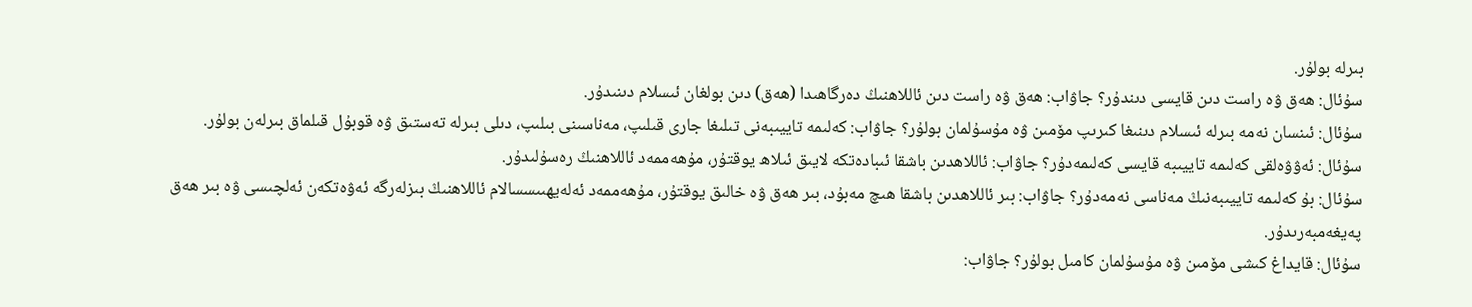بىرلە بولۇر.
سۇئال: ھەق ۋە راست دىن قايسى دىندۇر؟ جاۋاب: ھەق ۋە راست دىن ئاللاھنىڭ دەرگاھىدا (ھەق) دىن بولغان ئىسلام دىنىدۇر.
سۇئال: ئىنسان نەمە بىرلە ئىسلام دىنىغا كىرىپ مۆمىن ۋە مۇسۇلمان بولۇر؟ جاۋاب: كەلىمە تاييىبەنى تىلىغا جارى قىلىپ، مەناسىنى بىلىپ، دىلى بىرلە تەستىق ۋە قوبۇل قىلماق بىرلەن بولۇر.
سۇئال: ئەۋۋەلقى كەلىمە تاييىبە قايسى كەلىمەدۇر؟ جاۋاب: ئاللاھدىن باشقا ئىبادەتكە لايىق ئىلاھ يوقتۇر، مۇھەممەد ئاللاھنىڭ رەسۇلىدۇر.
سۇئال: بۇ كەلىمە تاييىبەنىڭ مەناسى نەمەدۇر؟ جاۋاب: بىر ئاللاھدىن باشقا ھىچ مەبۇد، بىر ھەق ۋە خالىق يوقتۇر، مۇھەممەد ئەلەيھىىسسالام ئاللاھنىڭ بىزلەرگە ئەۋەتكەن ئەلچىسى ۋە بىر ھەق پەيغەمبەرىدۇر.
سۇئال: قايداغ كىشى مۆمىن ۋە مۇسۇلمان كامىل بولۇر؟ جاۋاب: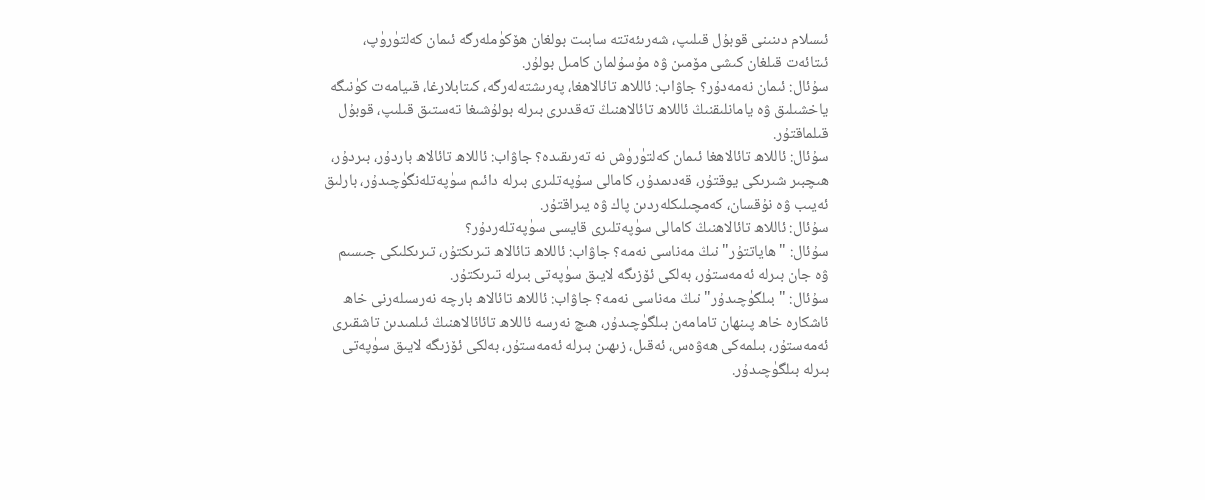ئىسلام دىنىنى قوبۇل قىلىپ، شەرىئەتتە سابىت بولغان ھۆكۈملەرگە ئىمان كەلتۈرۈپ، ئىتائەت قىلغان كىشى مۆمىن ۋە مۇسۇلمان كامىل بولۇر.
سۇئال: ئىمان نەمەدۇر؟ جاۋاب: ئاللاھ تائالاھغا، پەرىشتەلەرگە، كىتابلارغا، قىيامەت كۈنىگە ياخشىلىق ۋە يامانلىقنىڭ ئاللاھ تائالاھنىڭ تەقدىرى بىرلە بولۇشىغا تەستىق قىلىپ، قوبۇل قىلماقتۇر.
سۇئال: ئاللاھ تائالاھغا ئىمان كەلتۈرۈش نە تەرىقىدە؟ جاۋاب: ئاللاھ تائالاھ باردۇر، بىردۇر، ھىچبىر شىرىكى يوقتۇر، قەدىمدۇر، كامالى سۇپەتلىرى بىرلە دائىم سۈپەتلەنگۈچىدۇر، بارلىق ئەيىب ۋە نۇقسان، كەمچىلىكلەردىن پاك ۋە يىراقتۇر.
سۇئال: ئاللاھ تائالاھنىڭ كامالى سۈپەتلىرى قايسى سۈپەتلەردۇر؟
سۇئال: "ھاياتتۇر" نىڭ مەناسى نەمە؟ جاۋاب: ئاللاھ تائالاھ تىرىكتۇر، تىرىكلىكى جىسىم ۋە جان بىرلە ئەمەستۇر، بەلكى ئۆزىگە لايىق سۈپەتى بىرلە تىرىكتۇر.
سۇئال: "بىلگۈچىدۇر"نىڭ مەناسى نەمە؟ جاۋاب: ئاللاھ تائالاھ بارچە نەرسىلەرنى خاھ ئاشكارە خاھ پىنھان تامامەن بىلگۈچىدۇر، ھىچ نەرسە ئاللاھ تائائالاھنىڭ ئىلمىدىن تاشقىرى ئەمەستۇر، بىلمەكى ھەۋەس، ئەقىل، زىھىن بىرلە ئەمەستۇر، بەلكى ئۆزىگە لايىق سۈپەتى بىرلە بىلگۈچىدۇر.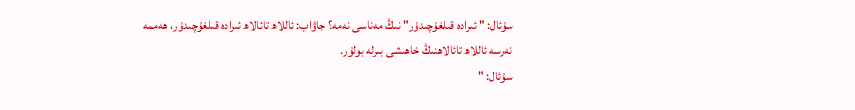سۇئال: " ئىرادە قىلغۇچىدۇر" نىڭ مەناسى نەمە؟ جاۋاب: ئاللاھ تائالاھ ئىرادە قىلغۇچىدۇر، ھەممە نەرسە ئاللاھ تائالاھنىڭ خاھىشى بىرلە بولۇر.
سۇئال: "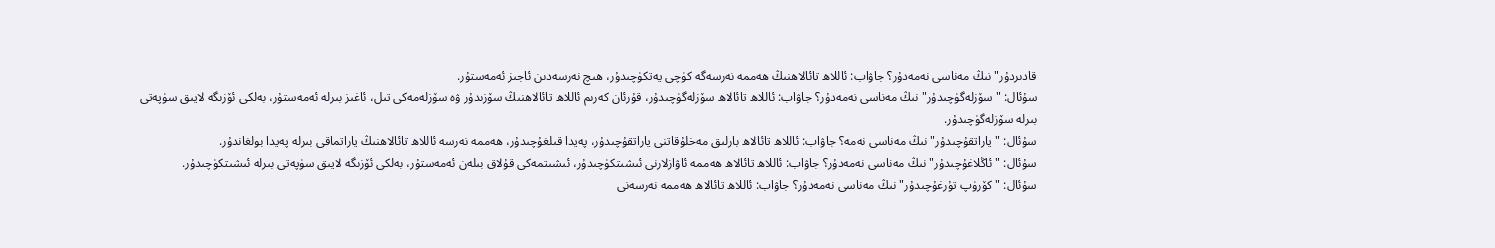قادىردۇر" نىڭ مەناسى نەمەدۇر؟ جاۋاب: ئاللاھ تائالاھنىڭ ھەممە نەرسەگە كۈچى يەتكۈچىدۇر، ھىچ نەرسەدىن ئاجىز ئەمەستۇر.
سۇئال: " سۆزلەگۈچىدۇر" نىڭ مەناسى نەمەدۇر؟ جاۋاب: ئاللاھ تائالاھ سۆزلەگۈچىدۇر، قۇرئان كەرىم ئاللاھ تائالاھنىڭ سۆزىدۇر ۋە سۆزلەمەكى تىل، ئاغىز بىرلە ئەمەستۇر، بەلكى ئۆزىگە لايىق سۈپەتى بىرلە سۆزلەگۈچىدۇر.
سۇئال: " ياراتقۇچىدۇر" نىڭ مەناسى نەمە؟ جاۋاب: ئاللاھ تائالاھ بارلىق مەخلۇقاتنى ياراتقۇچىدۇر، پەيدا قىلغۇچىدۇر، ھەممە نەرسە ئاللاھ تائالاھنىڭ ياراتماقى بىرلە پەيدا بولغاندۇر.
سۇئال: " ئاڭلاغۇچىدۇر" نىڭ مەناسى نەمەدۇر؟ جاۋاب: ئاللاھ تائالاھ ھەممە ئاۋازلارنى ئىشىتكۈچىدۇر، ئىشىتمەكى قۇلاق بىلەن ئەمەستۇر، بەلكى ئۆزىگە لايىق سۈپەتى بىرلە ئىشىتكۈچىدۇر.
سۇئال: "كۆرۈپ تۇرغۇچىدۇر" نىڭ مەناسى نەمەدۇر؟ جاۋاب: ئاللاھ تائالاھ ھەممە نەرسەنى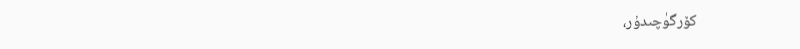كۆرگۈچىدۇر،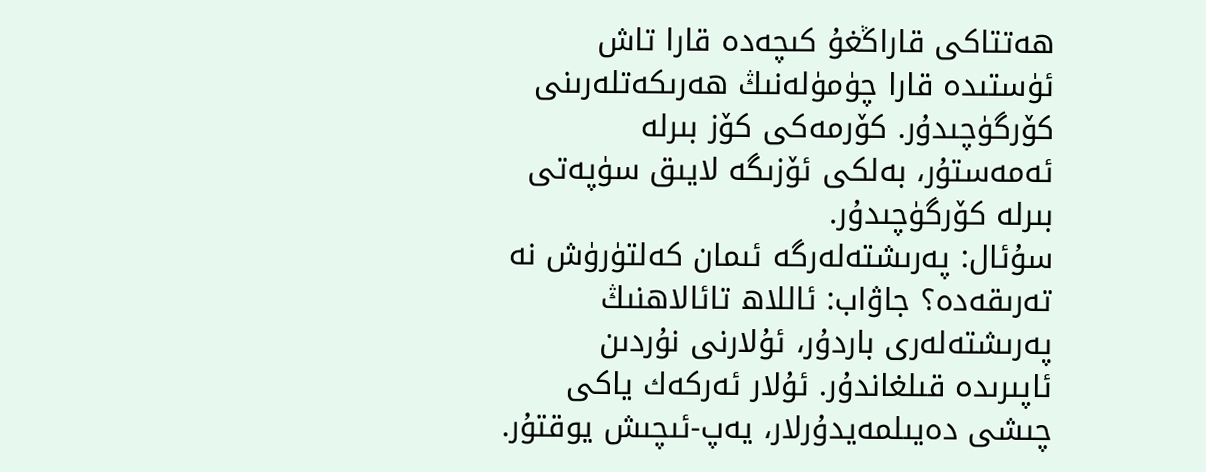ھەتتاكى قاراڭغۇ كىچەدە قارا تاش ئۈستىدە قارا چۈمۈلەنىڭ ھەرىكەتلەرىنى كۆرگۈچىدۇر. كۆرمەكى كۆز بىرلە ئەمەستۇر، بەلكى ئۆزىگە لايىق سۈپەتى بىرلە كۆرگۈچىدۇر.
سۇئال: پەرىشتەلەرگە ئىمان كەلتۈرۈش نە تەرىقەدە؟ جاۋاب: ئاللاھ تائالاھنىڭ پەرىشتەلەرى باردۇر، ئۇلارنى نۇردىن ئاپىرىدە قىلغاندۇر. ئۇلار ئەركەك ياكى چىشى دەيىلمەيدۇرلار، يەپ-ئىچىش يوقتۇر.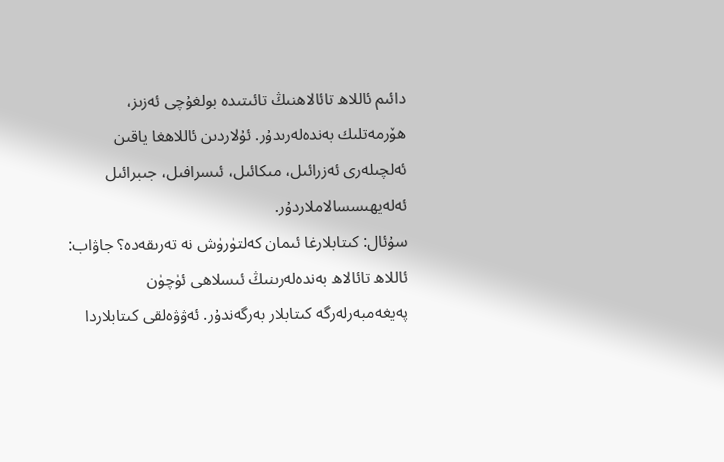دائىم ئاللاھ تائالاھنىڭ تائىتىدە بولغۇچى ئەزىز، ھۆرمەتلىك بەندەلەرىدۇر. ئۇلاردىن ئاللاھغا ياقىن ئەلچىلەرى ئەزرائىل، مىكائىل، ئىسرافىل، جىبرائىل ئەلەيھىسسالاملاردۇر.
سۇئال: كىتابلارغا ئىمان كەلتۈرۈش نە تەرىقەدە؟ جاۋاب: ئاللاھ تائالاھ بەندەلەرىنىڭ ئىسلاھى ئۈچۈن پەيغەمبەرلەرگە كىتابلار بەرگەندۇر. ئەۋۋەلقى كىتابلاردا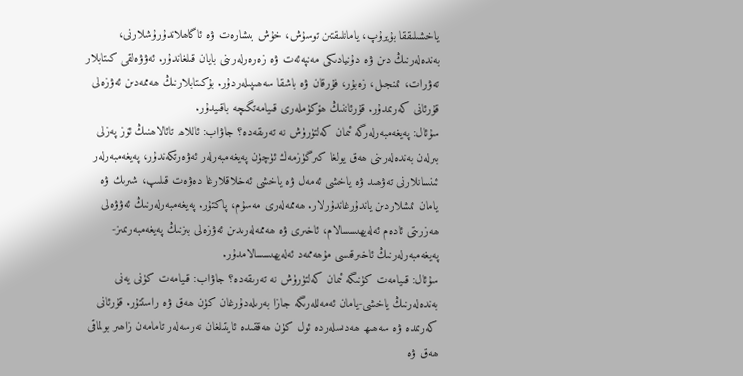ياخشىلىققا بۇيرۇپ، يامانلىقتىن توسۇش، خۇش بىشارەت ۋە ئاگاھلاندۇرۇشلارنى، بەندەلەرنىڭ دىن ۋە دۇنيادىكى مەنپەئەت ۋە زەرەرلەرىنى بايان قىلغاندۇر. ئەۋۋەلقى كىتابلار تەۋرات، ئىنجىل، زەبۇر، فۇرقان ۋە باشقا سەھىپىلەردۇر. بۇكىتابلارنىڭ ھەممەدىن ئەۋزەلى قۇرئانى كەرىمدۇر. قۇرئاننىڭ ھۆكۈملەرى قىيامەتگىچە باقىيدۇر.
سۇئال: پەيغەمبەرلەرگە ئىمان كەلتۈرۈش نە تەرىقەدە؟ جاۋاب: ئاللاھ تائالاھنىڭ ئۆز پەزلى بىرلەن بەندەلەرىنى ھەق يولغا كىرگۈزمەك ئۈچۈن پەيغەمبەرلەر ئەۋەرتكەندۇر، پەيغەمبەرلەر ئىنسانلارنى تەۋھىد ۋە ياخشى ئەمەل ۋە ياخشى ئەخلاقلارغا دەۋەت قىلىپ، شىرىك ۋە يامان ئىشلاردىن ياندۇرغاندۇرلار. ھەممەلەرى مەسۇم، پاكتۇر. پەيغەمبەرلەرنىڭ ئەۋۋەلى ھەزرىتى ئادەم ئەلەيھىسسالام، ئاخىرى ۋە ھەممەلەرىدىن ئەۋزەلى بىزنىڭ پەيغەمبەرىمىز- پەيغەمبەرلەرنىڭ ئاخىرقىسى مۇھەممەد ئەلەيھىسسالامدۇر.
سۇئال: قىيامەت كۈنىگە ئىمان كەلتۈرۈش نە تەرىقەدە؟ جاۋاب: قىيامەت كۈنى يەنى بەندەلەرنىڭ ياخشى-يامان ئەمەللەرىگە جازا بەرىلەدۇرغان كۈن ھەق ۋە راستتۇر. قۇرئانى كەرىمدە ۋە سەھىھ ھەدىسلەردە ئول كۈن ھەققىدە ئايتىلغان نەرسەلەر تامامەن زاھىر بولماقى ھەق ۋە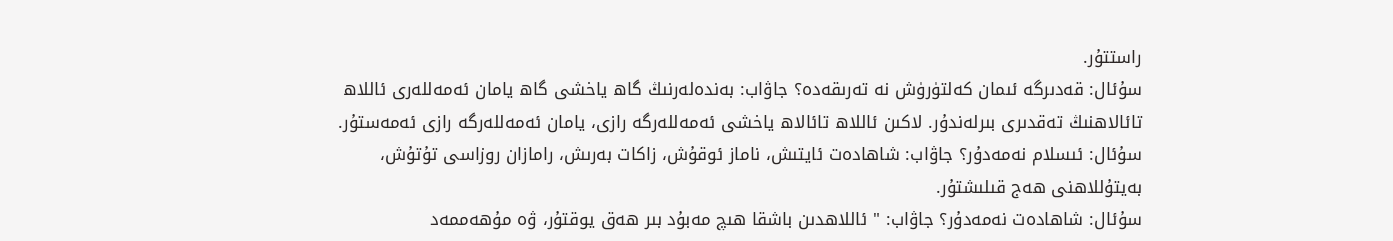راستتۇر.
سۇئال: قەدىرگە ئىمان كەلتۈرۈش نە تەرىقەدە؟ جاۋاب: بەندەلەرنىڭ گاھ ياخشى گاھ يامان ئەمەللەرى ئاللاھ تائالاھنىڭ تەقدىرى بىرلەندۇر. لاكىن ئاللاھ تائالاھ ياخشى ئەمەللەرگە رازى، يامان ئەمەللەرگە رازى ئەمەستۇر.
سۇئال: ئىسلام نەمەدۇر؟ جاۋاب: شاھادەت ئايتىش، ناماز ئوقۇش، زاكات بەرىش، رامازان روزاسى تۇتۇش، بەيتۇللاھنى ھەج قىلىشتۇر.
سۇئال: شاھادەت نەمەدۇر؟ جاۋاب: " ئاللاھدىن باشقا ھىچ مەبۇد بىر ھەق يوقتۇر، ۋە مۇھەممەد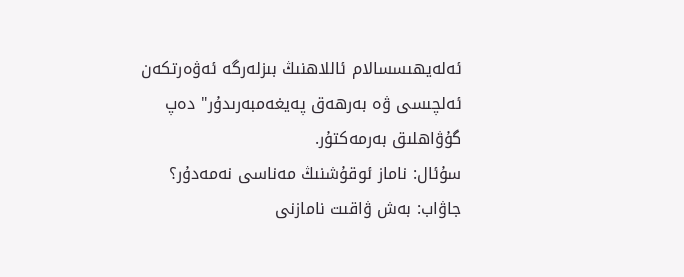ئەلەيھىسسالام ئاللاھنىڭ بىزلەرگە ئەۋەرتكەن ئەلچىسى ۋە بەرھەق پەيغەمبەرىدۇر" دەپ گۇۋاھلىق بەرمەكتۇر.
سۇئال: ناماز ئوقۇشنىڭ مەناسى نەمەدۇر؟ جاۋاب: بەش ۋاقىت نامازنى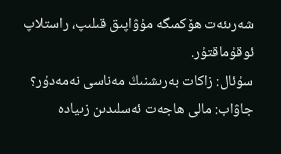شەرىئەت ھۆكمىگە مۇۋاپىق قىلىپ، راستلاپ ئوقۇماقتۇر.
سۇئال: زاكات بەرىشنىڭ مەناسى نەمەدۇر؟ جاۋاب: مالى ھاجەت ئەسلىدىن زىيادە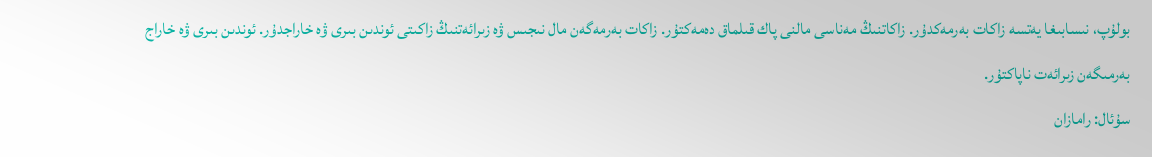بولۇپ، نىسابىغا يەتسە زاكات بەرمەكدۇر. زاكاتنىڭ مەناسى مالنى پاك قىلماق دەمەكتۇر. زاكات بەرمەگەن مال نىجىس ۋە زىرائەتنىڭ زاكىتى ئوندىن بىرى ۋە خاراجدۇر. ئوندىن بىرى ۋە خاراج بەرمىگەن زىرائەت ناپاكتۇر.
سۇئال: رامازان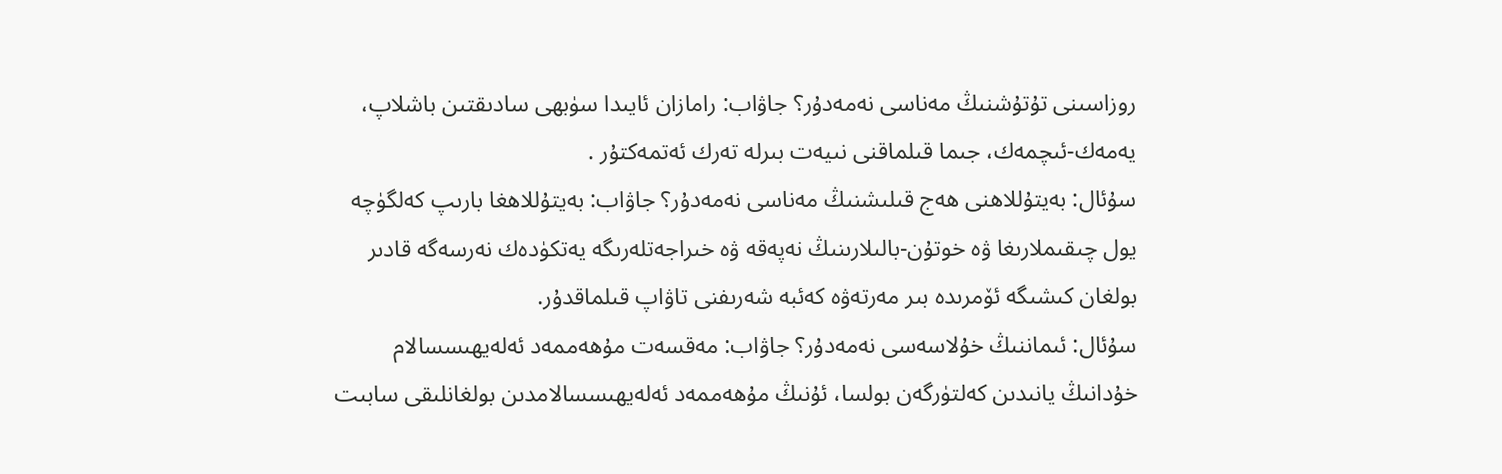روزاسىنى تۇتۇشنىڭ مەناسى نەمەدۇر؟ جاۋاب: رامازان ئايىدا سۈبھى سادىقتىن باشلاپ، يەمەك-ئىچمەك، جىما قىلماقنى نىيەت بىرلە تەرك ئەتمەكتۇر .
سۇئال: بەيتۇللاھنى ھەج قىلىشنىڭ مەناسى نەمەدۇر؟ جاۋاب: بەيتۇللاھغا بارىپ كەلگۈچە يول چىقىملارىغا ۋە خوتۇن-بالىلارىنىڭ نەپەقە ۋە خىراجەتلەرىگە يەتكۈدەك نەرسەگە قادىر بولغان كىشىگە ئۆمرىدە بىر مەرتەۋە كەئبە شەرىفنى تاۋاپ قىلماقدۇر.
سۇئال: ئىماننىڭ خۇلاسەسى نەمەدۇر؟ جاۋاب: مەقسەت مۇھەممەد ئەلەيھىسسالام خۇدانىڭ يانىدىن كەلتۈرگەن بولسا، ئۇنىڭ مۇھەممەد ئەلەيھىسسالامدىن بولغانلىقى سابىت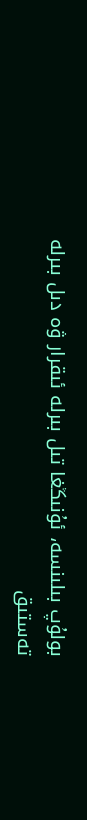بولۇپ بىلىنسە، ئۇنىڭغا تىل بىرلە ئىقرار ۋە دىل بىرلە تەستىق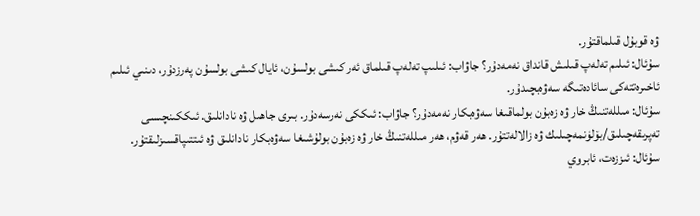ۋە قوبۇل قىلماقتۇر.
سۇئال: ئىلىم تەلەپ قىلىش قانداق نەمەدۇر؟ جاۋاب: ئىلىپ تەلەپ قىلماق ئەر كىشى بولسۇن، ئايال كىشى بولسۇن پەرزدۇر، دىنىي ئىلىم ئاخىرەتتەكى سائادەتىگە سەۋەبچىدۇر.
سۇئال: مىللەتنىڭ خار ۋە زەبۇن بولماقىغا سەۋەبكار نەمەدۇر؟ جاۋاب: ئىككى نەرسەدۇر. بىرى جاھىل ۋە نادانلىق. ئىككىنچىسى تەپرىقەچىلىق/بۆلۈنمەچىلىك ۋە زالالەتتۇر. ھەر قەۋم، ھەر مىللەتنىڭ خار ۋە زەبۇن بولۇشىغا سەۋەبكار نادانلىق ۋە ئىتتىپاقسىزلىقتۇر.
سۇئال: ئىززەت، ئابروي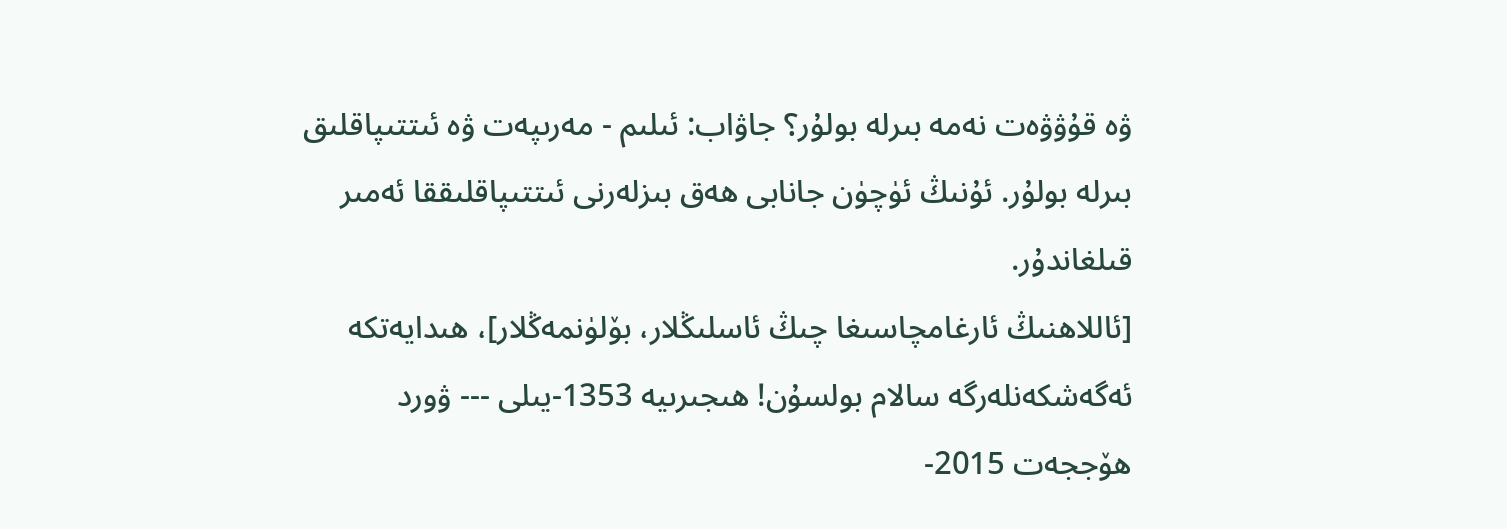ۋە قۇۋۋەت نەمە بىرلە بولۇر؟ جاۋاب: ئىلىم - مەرىپەت ۋە ئىتتىپاقلىق بىرلە بولۇر. ئۇنىڭ ئۈچۈن جانابى ھەق بىزلەرنى ئىتتىپاقلىققا ئەمىر قىلغاندۇر.
[ئاللاھنىڭ ئارغامچاسىغا چىڭ ئاسلىڭلار، بۆلۈنمەڭلار]، ھىدايەتكە ئەگەشكەنلەرگە سالام بولسۇن! ھىجىرىيە 1353-يىلى --- ۋورد ھۆججەت 2015-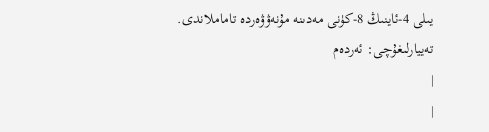يىلى 4-ئاينىڭ 8-كۈنى مەدىنە مۇنەۋۋەردە تاماملاندى. تەييارلىغۇچى: ئەردەم
|
|